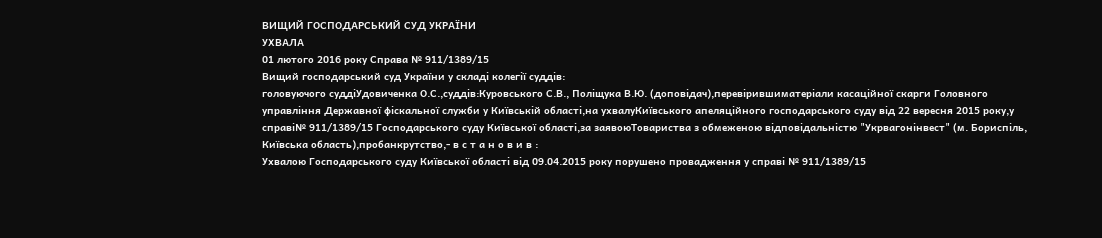ВИЩИЙ ГОСПОДАРСЬКИЙ СУД УКРАЇНИ
УХВАЛА
01 лютого 2016 року Справа № 911/1389/15
Вищий господарський суд України у складі колегії суддів:
головуючого суддіУдовиченка О.С.,суддів:Куровського С.В., Поліщука В.Ю. (доповідач),перевірившиматеріали касаційної скарги Головного управління Державної фіскальної служби у Київській області,на ухвалуКиївського апеляційного господарського суду від 22 вересня 2015 року,у справі№ 911/1389/15 Господарського суду Київської області,за заявоюТовариства з обмеженою відповідальністю "Укрвагонінвест" (м. Бориспіль, Київська область),пробанкрутство,- в с т а н о в и в :
Ухвалою Господарського суду Київської області від 09.04.2015 року порушено провадження у справі № 911/1389/15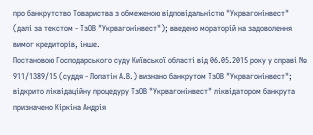про банкрутство Товариства з обмеженою відповідальністю "Укрвагонінвест" (далі за текстом - ТзОВ "Укрвагонінвест"); введено мораторій на задоволення вимог кредиторів, інше.
Постановою Господарського суду Київської області від 06.05.2015 року у справі № 911/1389/15 (суддя - Лопатін А.В.) визнано банкрутом ТзОВ "Укрвагонінвест"; відкрито ліквідаційну процедуру ТзОВ "Укрвагонінвест" ліквідатором банкрута призначено Кіркіна Андрія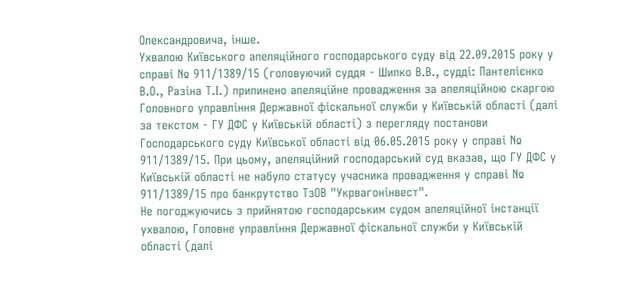Олександровича, інше.
Ухвалою Київського апеляційного господарського суду від 22.09.2015 року у справі № 911/1389/15 (головуючий суддя - Шипко В.В., судді: Пантелієнко В.О., Разіна Т.І.) припинено апеляційне провадження за апеляційною скаргою Головного управління Державної фіскальної служби у Київській області (далі за текстом - ГУ ДФС у Київській області) з перегляду постанови Господарського суду Київської області від 06.05.2015 року у справі № 911/1389/15. При цьому, апеляційний господарський суд вказав, що ГУ ДФС у Київській області не набуло статусу учасника провадження у справі № 911/1389/15 про банкрутство ТзОВ "Укрвагонінвест".
Не погоджуючись з прийнятою господарським судом апеляційної інстанції ухвалою, Головне управління Державної фіскальної служби у Київській області (далі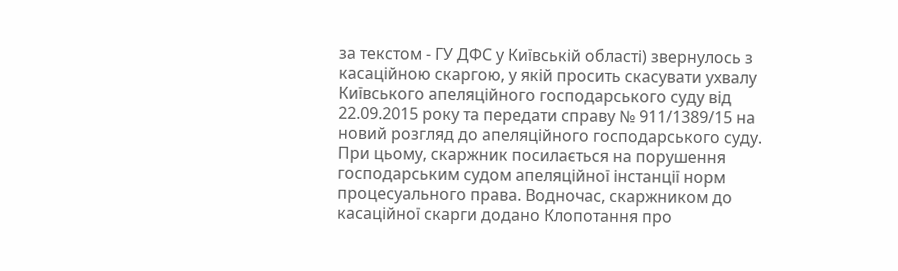за текстом - ГУ ДФС у Київській області) звернулось з касаційною скаргою, у якій просить скасувати ухвалу Київського апеляційного господарського суду від 22.09.2015 року та передати справу № 911/1389/15 на новий розгляд до апеляційного господарського суду. При цьому, скаржник посилається на порушення господарським судом апеляційної інстанції норм процесуального права. Водночас, скаржником до касаційної скарги додано Клопотання про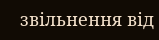звільнення від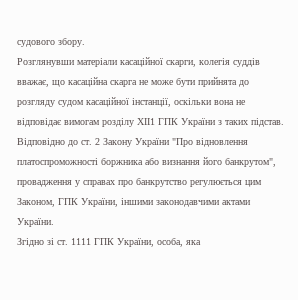судового збору.
Розглянувши матеріали касаційної скарги, колегія суддів вважає, що касаційна скарга не може бути прийнята до розгляду судом касаційної інстанції, оскільки вона не відповідає вимогам розділу ХІІ1 ГПК України з таких підстав.
Відповідно до ст. 2 Закону України "Про відновлення платоспроможності боржника або визнання його банкрутом", провадження у справах про банкрутство регулюється цим Законом, ГПК України, іншими законодавчими актами України.
Згідно зі ст. 1111 ГПК України, особа, яка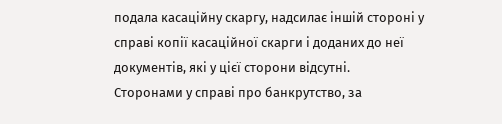подала касаційну скаргу, надсилає іншій стороні у справі копії касаційної скарги і доданих до неї документів, які у цієї сторони відсутні.
Сторонами у справі про банкрутство, за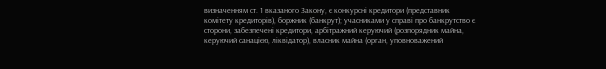визначенням ст. 1 вказаного Закону, є конкурсні кредитори (представник комітету кредиторів), боржник (банкрут); учасниками у справі про банкрутство є сторони, забезпечені кредитори, арбітражний керуючий (розпорядник майна, керуючий санацією, ліквідатор), власник майна (орган, уповноважений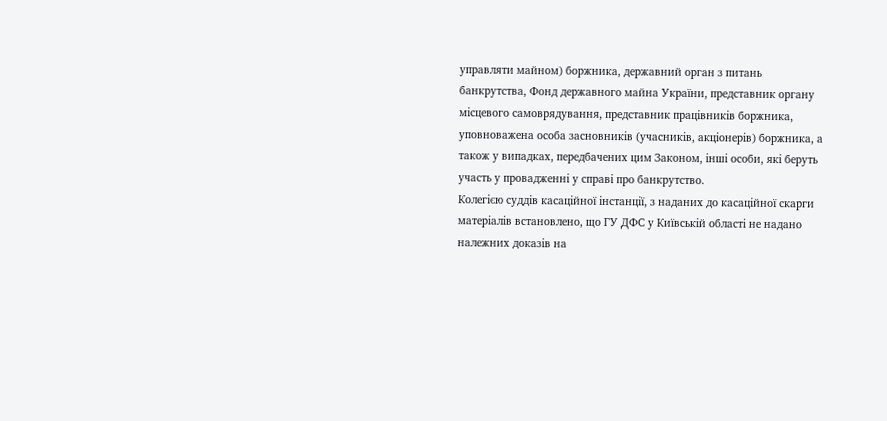управляти майном) боржника, державний орган з питань банкрутства, Фонд державного майна України, представник органу місцевого самоврядування, представник працівників боржника, уповноважена особа засновників (учасників, акціонерів) боржника, а також у випадках, передбачених цим Законом, інші особи, які беруть участь у провадженні у справі про банкрутство.
Колегією суддів касаційної інстанції, з наданих до касаційної скарги матеріалів встановлено, що ГУ ДФС у Київській області не надано належних доказів на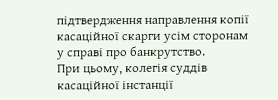підтвердження направлення копії касаційної скарги усім сторонам у справі про банкрутство.
При цьому, колегія суддів касаційної інстанції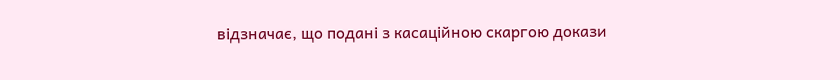відзначає, що подані з касаційною скаргою докази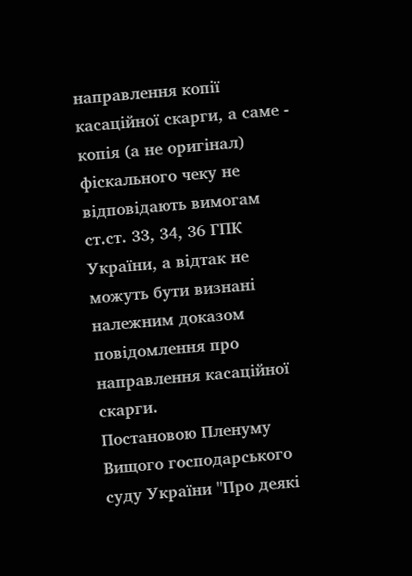направлення копії касаційної скарги, а саме - копія (а не оригінал) фіскального чеку не відповідають вимогам ст.ст. 33, 34, 36 ГПК України, а відтак не можуть бути визнані належним доказом повідомлення про направлення касаційної скарги.
Постановою Пленуму Вищого господарського суду України "Про деякі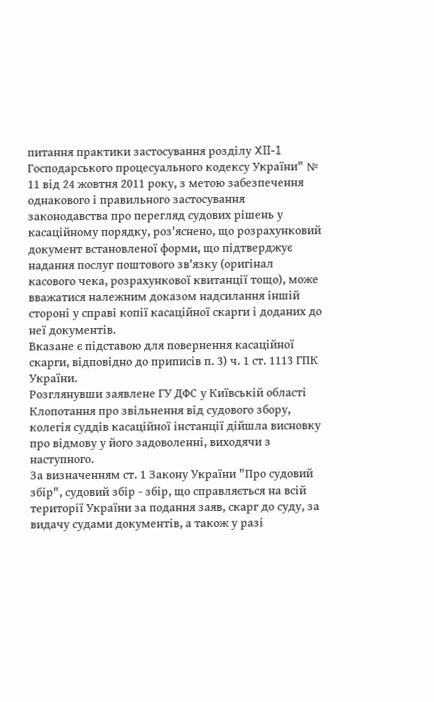питання практики застосування розділу XII-1 Господарського процесуального кодексу України" № 11 від 24 жовтня 2011 року, з метою забезпечення однакового і правильного застосування законодавства про перегляд судових рішень у касаційному порядку, роз'яснено, що розрахунковий документ встановленої форми, що підтверджує надання послуг поштового зв'язку (оригінал касового чека, розрахункової квитанції тощо), може вважатися належним доказом надсилання іншій стороні у справі копії касаційної скарги і доданих до неї документів.
Вказане є підставою для повернення касаційної скарги, відповідно до приписів п. 3) ч. 1 ст. 1113 ГПК України.
Розглянувши заявлене ГУ ДФС у Київській області Клопотання про звільнення від судового збору, колегія суддів касаційної інстанції дійшла висновку про відмову у його задоволенні, виходячи з наступного.
За визначенням ст. 1 Закону України "Про судовий збір", судовий збір - збір, що справляється на всій території України за подання заяв, скарг до суду, за видачу судами документів, а також у разі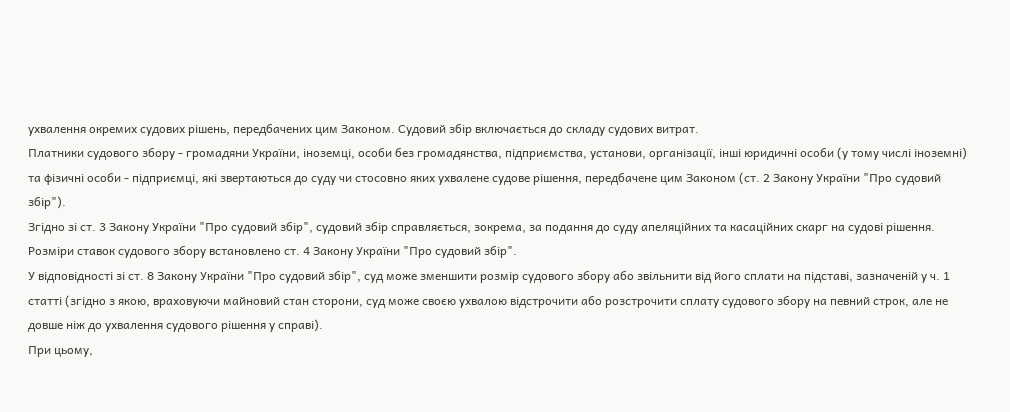ухвалення окремих судових рішень, передбачених цим Законом. Судовий збір включається до складу судових витрат.
Платники судового збору - громадяни України, іноземці, особи без громадянства, підприємства, установи, організації, інші юридичні особи (у тому числі іноземні) та фізичні особи - підприємці, які звертаються до суду чи стосовно яких ухвалене судове рішення, передбачене цим Законом (ст. 2 Закону України "Про судовий збір").
Згідно зі ст. 3 Закону України "Про судовий збір", судовий збір справляється, зокрема, за подання до суду апеляційних та касаційних скарг на судові рішення.
Розміри ставок судового збору встановлено ст. 4 Закону України "Про судовий збір".
У відповідності зі ст. 8 Закону України "Про судовий збір", суд може зменшити розмір судового збору або звільнити від його сплати на підставі, зазначеній у ч. 1 статті (згідно з якою, враховуючи майновий стан сторони, суд може своєю ухвалою відстрочити або розстрочити сплату судового збору на певний строк, але не довше ніж до ухвалення судового рішення у справі).
При цьому,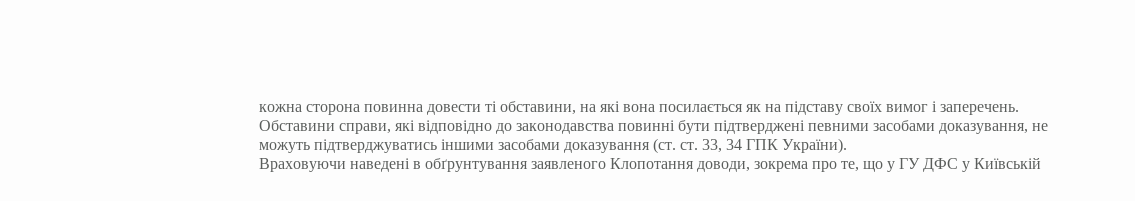кожна сторона повинна довести ті обставини, на які вона посилається як на підставу своїх вимог і заперечень. Обставини справи, які відповідно до законодавства повинні бути підтверджені певними засобами доказування, не можуть підтверджуватись іншими засобами доказування (ст. ст. 33, 34 ГПК України).
Враховуючи наведені в обґрунтування заявленого Клопотання доводи, зокрема про те, що у ГУ ДФС у Київській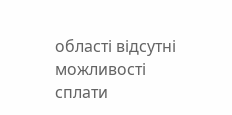області відсутні можливості сплати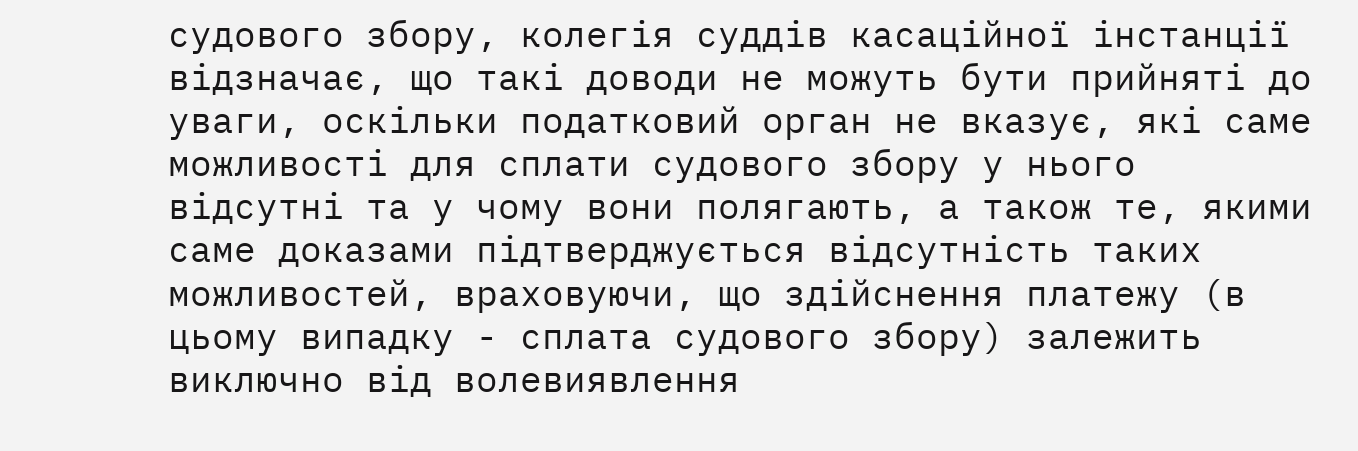судового збору, колегія суддів касаційної інстанції відзначає, що такі доводи не можуть бути прийняті до уваги, оскільки податковий орган не вказує, які саме можливості для сплати судового збору у нього відсутні та у чому вони полягають, а також те, якими саме доказами підтверджується відсутність таких можливостей, враховуючи, що здійснення платежу (в цьому випадку - сплата судового збору) залежить виключно від волевиявлення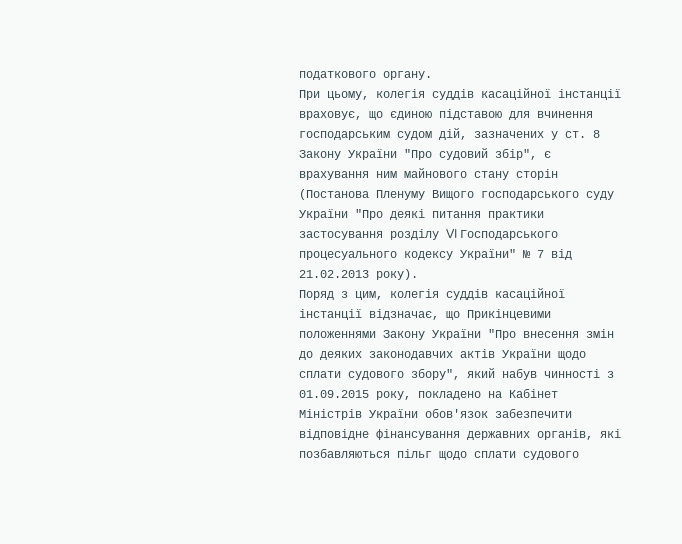податкового органу.
При цьому, колегія суддів касаційної інстанції враховує, що єдиною підставою для вчинення господарським судом дій, зазначених у ст. 8 Закону України "Про судовий збір", є врахування ним майнового стану сторін (Постанова Пленуму Вищого господарського суду України "Про деякі питання практики застосування розділу VI Господарського процесуального кодексу України" № 7 від 21.02.2013 року).
Поряд з цим, колегія суддів касаційної інстанції відзначає, що Прикінцевими положеннями Закону України "Про внесення змін до деяких законодавчих актів України щодо сплати судового збору", який набув чинності з 01.09.2015 року, покладено на Кабінет Міністрів України обов'язок забезпечити відповідне фінансування державних органів, які позбавляються пільг щодо сплати судового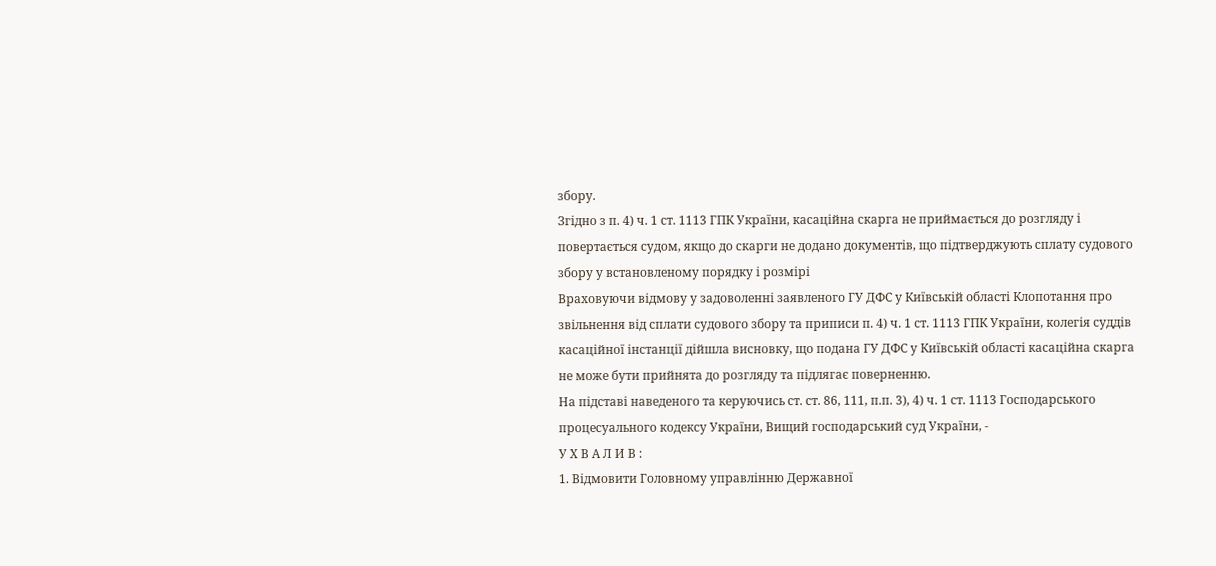збору.
Згідно з п. 4) ч. 1 ст. 1113 ГПК України, касаційна скарга не приймається до розгляду і повертається судом, якщо до скарги не додано документів, що підтверджують сплату судового збору у встановленому порядку і розмірі
Враховуючи відмову у задоволенні заявленого ГУ ДФС у Київській області Клопотання про звільнення від сплати судового збору та приписи п. 4) ч. 1 ст. 1113 ГПК України, колегія суддів касаційної інстанції дійшла висновку, що подана ГУ ДФС у Київській області касаційна скарга не може бути прийнята до розгляду та підлягає поверненню.
На підставі наведеного та керуючись ст. ст. 86, 111, п.п. 3), 4) ч. 1 ст. 1113 Господарського процесуального кодексу України, Вищий господарський суд України, -
У Х В А Л И В :
1. Відмовити Головному управлінню Державної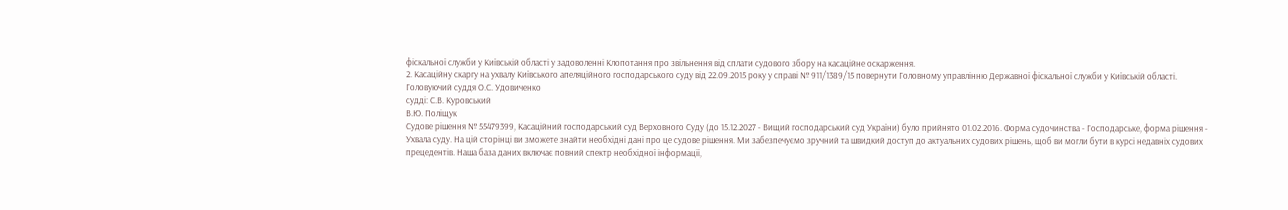фіскальної служби у Київській області у задоволенні Клопотання про звільнення від сплати судового збору на касаційне оскарження.
2. Касаційну скаргу на ухвалу Київського апеляційного господарського суду від 22.09.2015 року у справі № 911/1389/15 повернути Головному управлінню Державної фіскальної служби у Київській області.
Головуючий суддя О.С. Удовиченко
судді: С.В. Куровський
В.Ю. Поліщук
Судове рішення № 55479399, Касаційний господарський суд Верховного Суду (до 15.12.2027 - Вищий господарський суд України) було прийнято 01.02.2016. Форма судочинства - Господарське, форма рішення - Ухвала суду. На цій сторінці ви зможете знайти необхідні дані про це судове рішення. Ми забезпечуємо зручний та швидкий доступ до актуальних судових рішень, щоб ви могли бути в курсі недавніх судових прецедентів. Наша база даних включає повний спектр необхідної інформації,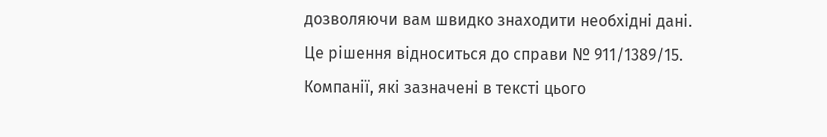дозволяючи вам швидко знаходити необхідні дані.
Це рішення відноситься до справи № 911/1389/15. Компанії, які зазначені в тексті цього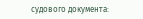судового документа: